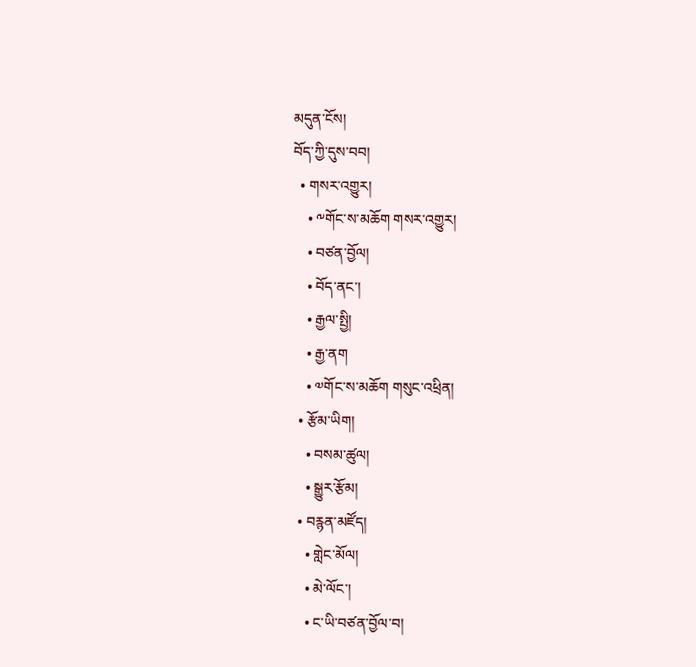མདུན་ངོས།
བོད་ཀྱི་དུས་བབ།
  • གསར་འགྱུར།
    • ༸གོང་ས་མཆོག གསར་འགྱུར།
    • བཙན་བྱོལ།
    • བོད་ནང་།
    • རྒྱལ་སྤྱི།
    • རྒྱ་ནག
    • ༧གོང་ས་མཆོག གསུང་འཕྲིན།
  • རྩོམ་ཡིག།
    • བསམ་ཚུལ།
    • སྒྱུར་རྩོམ།
  • བརྙན་མཛོད།
    • གླེང་མོལ།
    • མེ་ལོང་།
    • ང་ཡི་བཙན་བྱོལ་བ།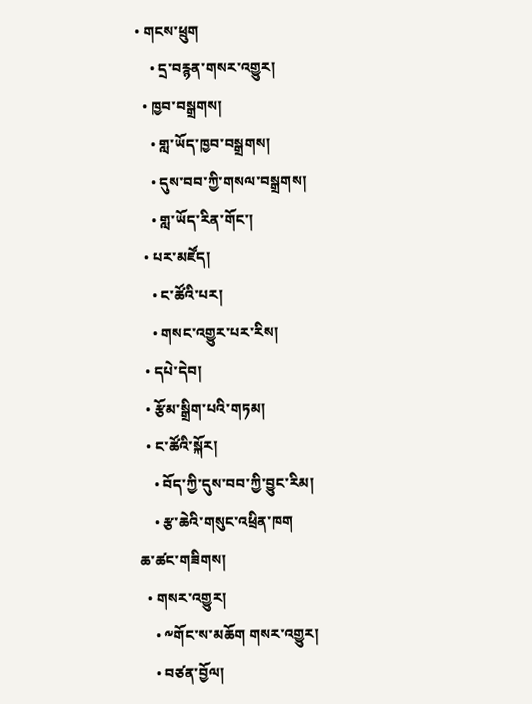• གངས་ཕྲུག
    • དྲ་བརྙན་གསར་འགྱུར།
  • ཁྱབ་བསྒྲགས།
    • གླ་ཡོད་ཁྱབ་བསྒྲགས།
    • དུས་བབ་ཀྱི་གསལ་བསྒྲགས།
    • གླ་ཡོད་རིན་གོང་།
  • པར་མཛོད།
    • ང་ཚོའི་པར།
    • གསང་འགྱུར་པར་རིས།
  • དཔེ་དེབ།
  • རྩོམ་སྒྲིག་པའི་གཏམ།
  • ང་ཚོའི་སྐོར།
    • བོད་ཀྱི་དུས་བབ་ཀྱི་བྱུང་རིམ།
    • རྩ་ཆེའི་གསུང་འཕྲིན་ཁག
ཆ་ཚང་གཟིགས།
  • གསར་འགྱུར།
    • ༸གོང་ས་མཆོག གསར་འགྱུར།
    • བཙན་བྱོལ།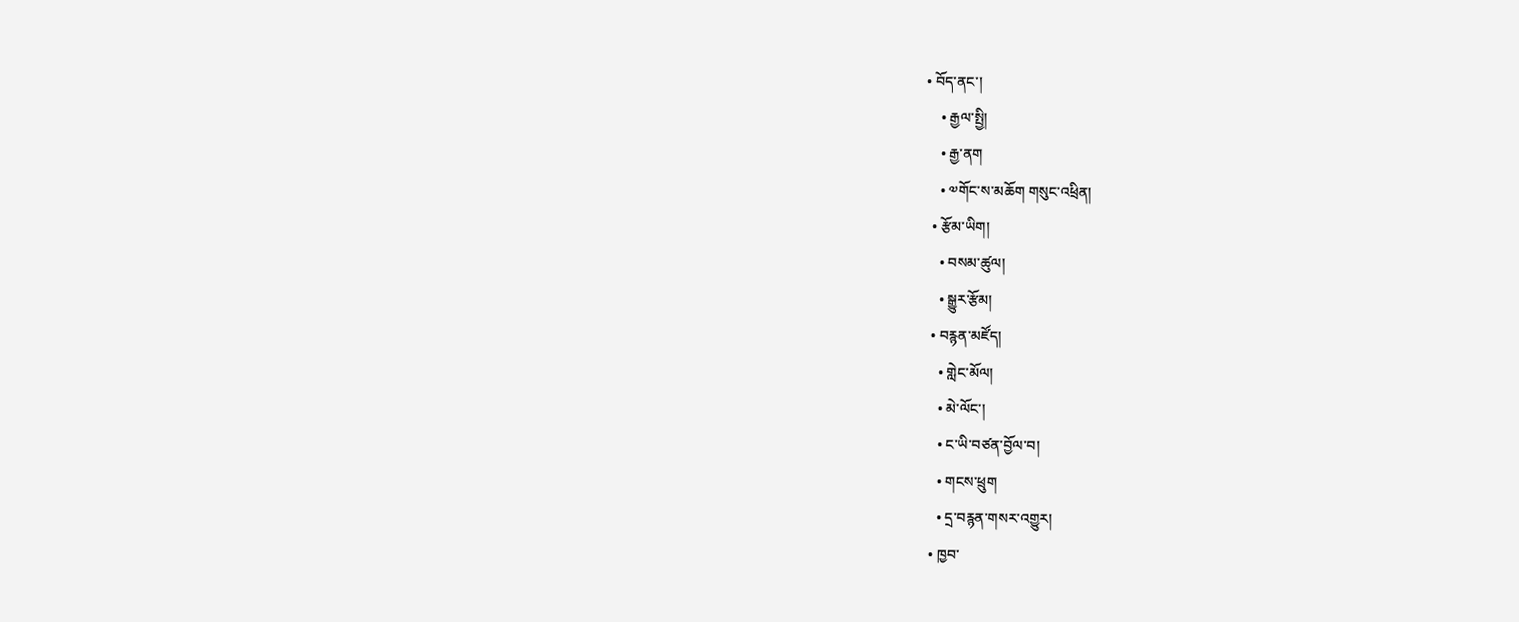• བོད་ནང་།
    • རྒྱལ་སྤྱི།
    • རྒྱ་ནག
    • ༧གོང་ས་མཆོག གསུང་འཕྲིན།
  • རྩོམ་ཡིག།
    • བསམ་ཚུལ།
    • སྒྱུར་རྩོམ།
  • བརྙན་མཛོད།
    • གླེང་མོལ།
    • མེ་ལོང་།
    • ང་ཡི་བཙན་བྱོལ་བ།
    • གངས་ཕྲུག
    • དྲ་བརྙན་གསར་འགྱུར།
  • ཁྱབ་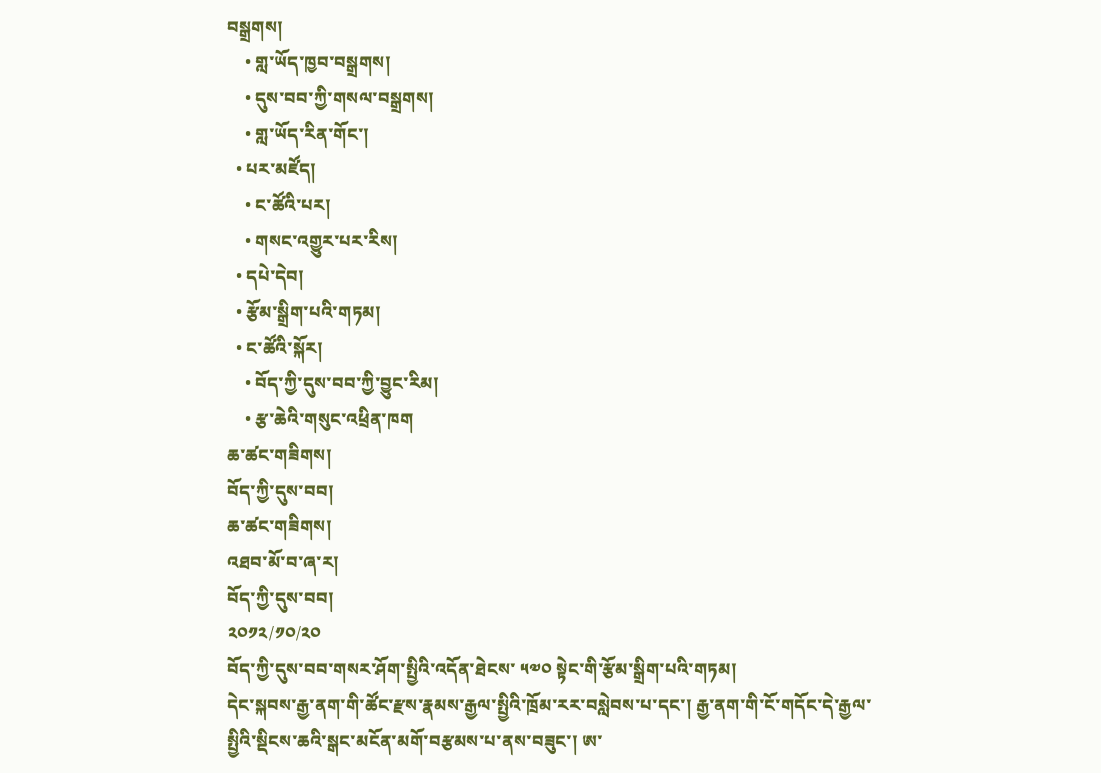བསྒྲགས།
    • གླ་ཡོད་ཁྱབ་བསྒྲགས།
    • དུས་བབ་ཀྱི་གསལ་བསྒྲགས།
    • གླ་ཡོད་རིན་གོང་།
  • པར་མཛོད།
    • ང་ཚོའི་པར།
    • གསང་འགྱུར་པར་རིས།
  • དཔེ་དེབ།
  • རྩོམ་སྒྲིག་པའི་གཏམ།
  • ང་ཚོའི་སྐོར།
    • བོད་ཀྱི་དུས་བབ་ཀྱི་བྱུང་རིམ།
    • རྩ་ཆེའི་གསུང་འཕྲིན་ཁག
ཆ་ཚང་གཟིགས།
བོད་ཀྱི་དུས་བབ།
ཆ་ཚང་གཟིགས།
འཐབ་མོ་བ་ཞ་ར།
བོད་ཀྱི་དུས་བབ།
༢༠༡༢/༡༠/༢༠
བོད་ཀྱི་དུས་བབ་གསར་ཤོག་སྤྱིའི་འདོན་ཐེངས་ ༥༧༠ སྟེང་གི་རྩོམ་སྒྲིག་པའི་གཏམ།
དེང་སྐབས་རྒྱ་ནག་གི་ཚོང་རྫས་རྣམས་རྒྱལ་སྤྱིའི་ཁྲོམ་རར་བསླེབས་པ་དང་། རྒྱ་ནག་གི་ངོ་གདོང་དེ་རྒྱལ་སྤྱིའི་སྡིངས་ཆའི་སྒང་མངོན་མགོ་བརྩམས་པ་ནས་བཟུང་། ཨ་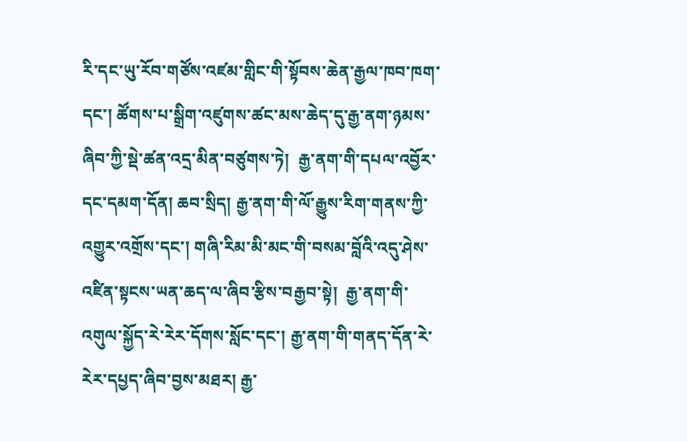རི་དང་ཡུ་རོབ་གཙོས་འཛམ་གླིང་གི་སྟོབས་ཆེན་རྒྱལ་ཁབ་ཁག་དང་། ཚོགས་པ་སྒྲིག་འཛུགས་ཚང་མས་ཆེད་དུ་རྒྱ་ནག་ཉམས་ཞིབ་ཀྱི་སྡེ་ཚན་འདྲ་མིན་བཙུགས་ཏེ།  རྒྱ་ནག་གི་དཔལ་འབྱོར་དང་དམག་དོན། ཆབ་སྲིད། རྒྱ་ནག་གི་ལོ་རྒྱུས་རིག་གནས་ཀྱི་འགྱུར་འགྲོས་དང་། གཞི་རིམ་མི་མང་གི་བསམ་བློའི་འདུ་ཤེས་འཛིན་སྟངས་ཡན་ཆད་ལ་ཞིབ་རྩིས་བརྒྱབ་སྟེ།  རྒྱ་ནག་གི་འགུལ་སྐྱོད་རེ་རེར་དོགས་སློང་དང་། རྒྱ་ནག་གི་གནད་དོན་རེ་རེར་དཔྱད་ཞིབ་བྱས་མཐར། རྒྱ་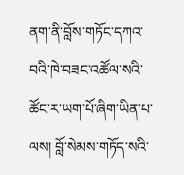ནག་ནི་བློས་གཏོང་དཀའ་བའི་ཁེ་བཟང་འཚོལ་སའི་ཚོང་ར་ཡག་པོ་ཞིག་ཡིན་པ་ལས། བློ་སེམས་གཏོད་སའི་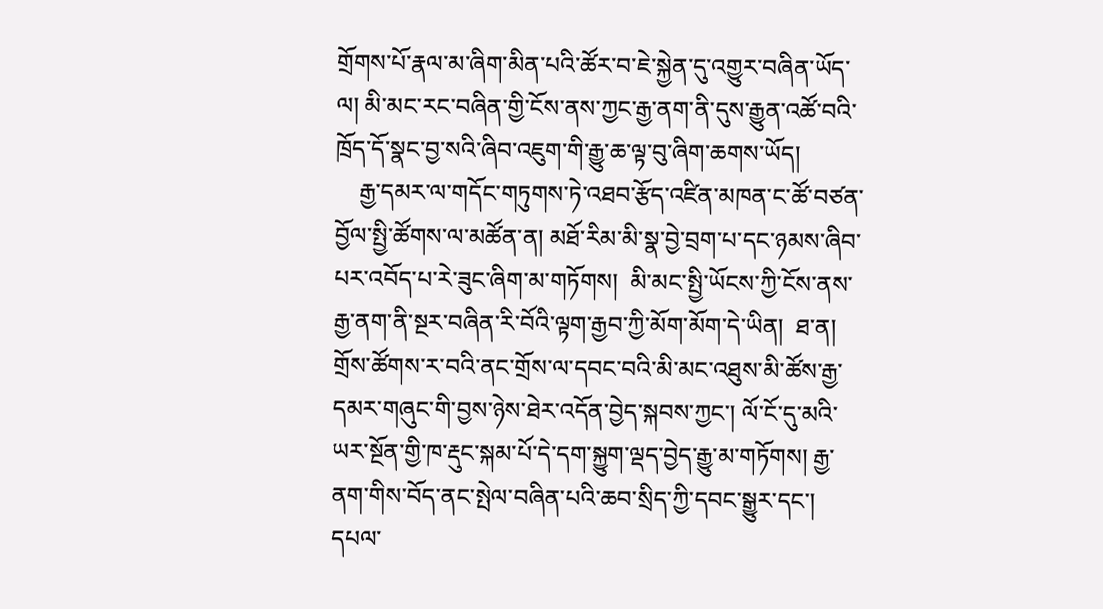གྲོགས་པོ་རྣལ་མ་ཞིག་མིན་པའི་ཚོར་བ་ཇེ་སྐྱེན་དུ་འགྱུར་བཞིན་ཡོད་ལ། མི་མང་རང་བཞིན་གྱི་ངོས་ནས་ཀྱང་རྒྱ་ནག་ནི་དུས་རྒྱུན་འཚོ་བའི་ཁྲོད་དོ་སྣང་བྱ་སའི་ཞིབ་འཇུག་གི་རྒྱུ་ཆ་ལྟ་བུ་ཞིག་ཆགས་ཡོད།
    རྒྱ་དམར་ལ་གདོང་གཏུགས་ཏེ་འཐབ་རྩོད་འཛིན་མཁན་ང་ཚོ་བཙན་བྱོལ་སྤྱི་ཚོགས་ལ་མཚོན་ན། མཐོ་རིམ་མི་སྣ་བྱེ་བྲག་པ་དང་ཉམས་ཞིབ་པར་འབོད་པ་རེ་ཟུང་ཞིག་མ་གཏོགས།  མི་མང་སྤྱི་ཡོངས་ཀྱི་ངོས་ནས་རྒྱ་ནག་ནི་སྔར་བཞིན་རི་བོའི་ལྟག་རྒྱབ་ཀྱི་མོག་མོག་དེ་ཡིན།  ཐ་ན། གྲོས་ཚོགས་ར་བའི་ནང་གྲོས་ལ་དབང་བའི་མི་མང་འཐུས་མི་ཚོས་རྒྱ་དམར་གཞུང་གི་བྱས་ཉེས་ཐེར་འདོན་བྱེད་སྐབས་ཀྱང་། ལོ་ངོ་དུ་མའི་ཡར་སྔོན་གྱི་ཁ་རྡུང་སྐམ་པོ་དེ་དག་སྐྱུག་ལྡད་བྱེད་རྒྱུ་མ་གཏོགས། རྒྱ་ནག་གིས་བོད་ནང་སྤེལ་བཞིན་པའི་ཆབ་སྲིད་ཀྱི་དབང་སྒྱུར་དང་། དཔལ་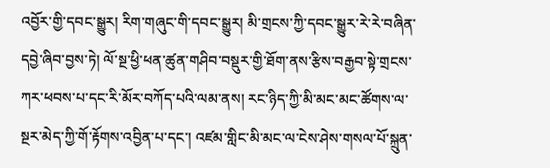འབྱོར་གྱི་དབང་སྒྱུར། རིག་གཞུང་གི་དབང་སྒྱུར། མི་གྲངས་ཀྱི་དབང་སྒྱུར་རེ་རེ་བཞིན་དབྱེ་ཞིབ་བྱས་ཏེ། ལོ་སྔ་ཕྱི་ཕན་ཚུན་གཤིབ་བསྡུར་གྱི་ཐོག་ནས་རྩིས་བརྒྱབ་སྟེ་གྲངས་ཀར་ཕབས་པ་དང་རི་མོར་བཀོད་པའི་ལམ་ནས། རང་ཉིད་ཀྱི་མི་མང་མང་ཚོགས་ལ་སྔར་མེད་ཀྱི་གོ་རྟོགས་འབྱིན་པ་དང་། འཛམ་གླིང་མི་མང་ལ་ངེས་ཤེས་གསལ་པོ་སྐྲུན་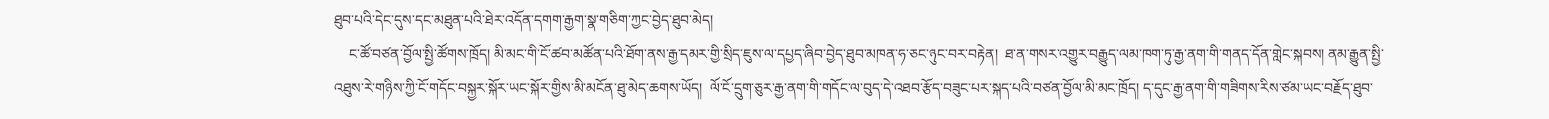ཐུབ་པའི་དེང་དུས་དང་མཐུན་པའི་ཐེར་འདོན་དགག་རྒྱག་སྣ་གཅིག་ཀྱང་བྱེད་ཐུབ་མེད།
    ང་ཚོ་བཙན་བྱོལ་སྤྱི་ཚོགས་ཁྲོད། མི་མང་གི་ངོ་ཚབ་མཚོན་པའི་ཐོག་ནས་རྒྱ་དམར་གྱི་སྲིད་ཇུས་ལ་དཔྱད་ཞིབ་བྱེད་ཐུབ་མཁན་ཧ་ཅང་ཉུང་བར་བརྟེན།  ཐ་ན་གསར་འགྱུར་བརྒྱུད་ལམ་ཁག་ཏུ་རྒྱ་ནག་གི་གནད་དོན་གླེང་སྐབས། ནམ་རྒྱུན་སྤྱི་འཐུས་རེ་གཉིས་ཀྱི་ངོ་གདོང་བསྐྱར་སྐོར་ཡང་སྐོར་གྱིས་མི་མངོན་ཐུ་མེད་ཆགས་ཡོད།  ལོ་ངོ་དྲུག་ཅུར་རྒྱ་ནག་གི་གདོང་ལ་བུད་དེ་འཐབ་རྩོད་བཟུང་པར་སྐད་པའི་བཙན་བྱོལ་མི་མང་ཁྲོད། ད་དུང་རྒྱ་ནག་གི་གཟིགས་རིས་ཙམ་ཡང་བརྗོད་ཐུབ་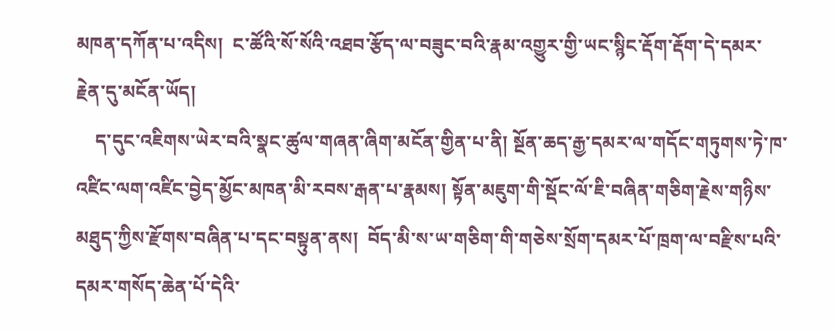མཁན་དཀོན་པ་འདིས།  ང་ཚོའི་སོ་སོའི་འཐབ་རྩོད་ལ་བཟུང་བའི་རྣམ་འགྱུར་གྱི་ཡང་སྙིང་རྡོག་རྡོག་དེ་དམར་རྗེན་དུ་མངོན་ཡོད།
    ད་དུང་འཇིགས་ཡེར་བའི་སྣང་ཚུལ་གཞན་ཞིག་མངོན་གྱིན་པ་ནི། སྔོན་ཆད་རྒྱ་དམར་ལ་གདོང་གཏུགས་ཏེ་ཁ་འཛིང་ལག་འཛིང་བྱེད་མྱོང་མཁན་མི་རབས་རྒན་པ་རྣམས། སྟོན་མཇུག་གི་སྡོང་ལོ་ཇི་བཞིན་གཅིག་རྗེས་གཉིས་མཐུད་ཀྱིས་རྫོགས་བཞིན་པ་དང་བསྟུན་ནས།  བོད་མི་ས་ཡ་གཅིག་གི་གཅེས་སྲོག་དམར་པོ་ཁྲག་ལ་བརྫིས་པའི་དམར་གསོད་ཆེན་པོ་དེའི་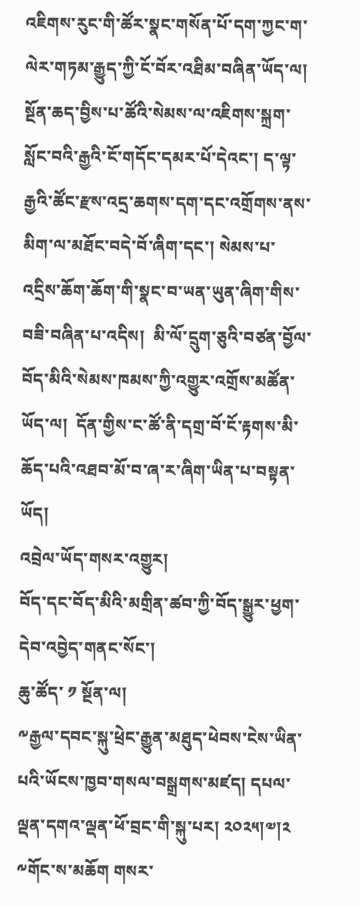འཇིགས་རུང་གི་ཚོར་སྣང་གསོན་པོ་དག་ཀྱང་ག་ལེར་གཏམ་རྒྱུད་ཀྱི་ངོ་བོར་འཐིམ་བཞིན་ཡོད་ལ།  སྔོན་ཆད་བྱིས་པ་ཚོའི་སེམས་ལ་འཇིགས་སྐྲག་སློང་བའི་རྒྱའི་ངོ་གདོང་དམར་པོ་དེའང་། ད་ལྟ་རྒྱའི་ཚོང་རྫས་འདྲ་ཆགས་དག་དང་འགྲོགས་ནས་མིག་ལ་མཐོང་བདེ་བོ་ཞིག་དང་། སེམས་པ་འདྲིས་ཆོག་ཆོག་གི་སྣང་བ་ཡན་ཡུན་ཞིག་གིས་བཟི་བཞིན་པ་འདིས།  མི་ལོ་དྲུག་ཅུའི་བཙན་བྱོལ་བོད་མིའི་སེམས་ཁམས་ཀྱི་འགྱུར་འགྲོས་མཚོན་ཡོད་ལ།  དོན་གྱིས་ང་ཚོ་ནི་དགྲ་བོ་ངོ་རྟགས་མི་ཆོད་པའི་འཐབ་མོ་བ་ཞ་ར་ཞིག་ཡིན་པ་བསྟན་ཡོད།
འབྲེལ་ཡོད་གསར་འགྱུར།
བོད་དང་བོད་མིའི་མགྲིན་ཚབ་ཀྱི་བོད་སྒྱུར་ཕྱག་དེབ་འབྱེད་གནང་སོང་།
ཆུ་ཚོད་ ༡ སྔོན་ལ།
༸རྒྱལ་དབང་སྐུ་ཕྲེང་རྒྱུན་མཐུད་ཕེབས་ངེས་ཡིན་པའི་ཡོངས་ཁྱབ་གསལ་བསྒྲགས་མཛད། དཔལ་ལྡན་དགའ་ལྡན་ཕོ་བྲང་གི་སྐུ་པར། ༢༠༢༥།༧།༢
༸གོང་ས་མཆོག གསར་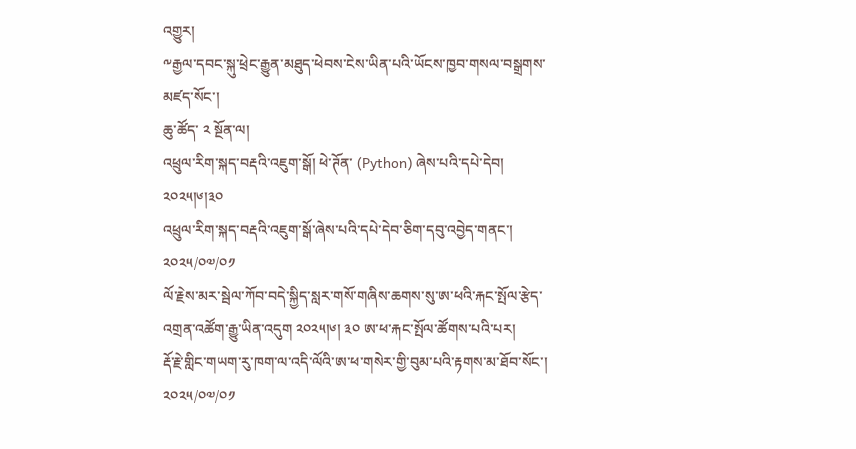འགྱུར།
༸རྒྱལ་དབང་སྐུ་ཕྲེང་རྒྱུན་མཐུད་ཕེབས་ངེས་ཡིན་པའི་ཡོངས་ཁྱབ་གསལ་བསྒྲགས་མཛད་སོང་།
ཆུ་ཚོད་ ༢ སྔོན་ལ།
འཕྲུལ་རིག་སྐད་བརྡའི་འཇུག་སྒོ། ཕེ་ཊོན་ (Python) ཞེས་པའི་དཔེ་དེབ། ༢༠༢༥།༦།༣༠
འཕྲུལ་རིག་སྐད་བརྡའི་འཇུག་སྒོ་ཞེས་པའི་དཔེ་དེབ་ཅིག་དབུ་འབྱེད་གནང་།
༢༠༢༥/༠༧/༠༡
ལོ་རྗེས་མར་སྦེལ་ཀོབ་བདེ་སྐྱིད་སླར་གསོ་གཞིས་ཆགས་སུ་ཨ་ཕའི་རྐང་སྤོལ་རྩེད་འགྲན་འཚོག་རྒྱུ་ཡིན་འདུག ༢༠༢༥།༦། ༣༠ ཨ་ཕ་རྐང་སྤོལ་ཚོགས་པའི་པར།
རྡོ་རྗེ་གླིང་གཡག་རུ་ཁག་ལ་འདི་ལོའི་ཨ་ཕ་གསེར་གྱི་བུམ་པའི་རྟགས་མ་ཐོབ་སོང་།
༢༠༢༥/༠༧/༠༡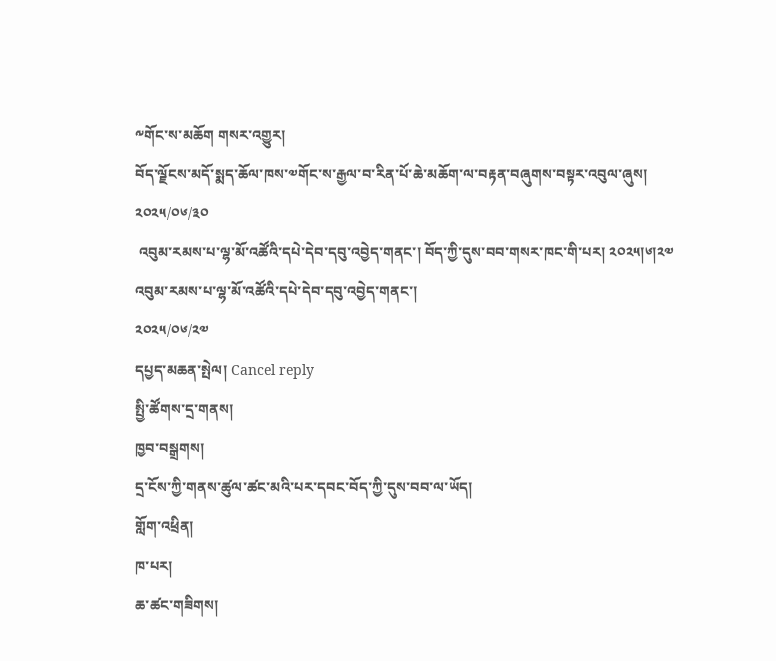༸གོང་ས་མཆོག གསར་འགྱུར།
བོད་ལྗོངས་མདོ་སྨད་ཆོལ་ཁས་༧གོང་ས་རྒྱལ་བ་རིན་པོ་ཆེ་མཆོག་ལ་བརྟན་བཞུགས་བསྟར་འབུལ་ཞུས།
༢༠༢༥/༠༦/༣༠
 འབུམ་རམས་པ་ལྷ་མོ་འཚོའི་དཔེ་དེབ་དབུ་འབྱེད་གནང་། བོད་ཀྱི་དུས་བབ་གསར་ཁང་གི་པར། ༢༠༢༥།༦།༢༧
འབུམ་རམས་པ་ལྷ་མོ་འཚོའི་དཔེ་དེབ་དབུ་འབྱེད་གནང་།
༢༠༢༥/༠༦/༢༧
དཔྱད་མཆན་སྤེལ། Cancel reply
སྤྱི་ཚོགས་དྲ་གནས།
ཁྱབ་བསྒྲགས།
དྲ་ངོས་ཀྱི་གནས་ཚུལ་ཚང་མའི་པར་དབང་བོད་ཀྱི་དུས་བབ་ལ་ཡོད།
གློག་འཕྲིན།
ཁ་པར།
ཆ་ཚང་གཟིགས།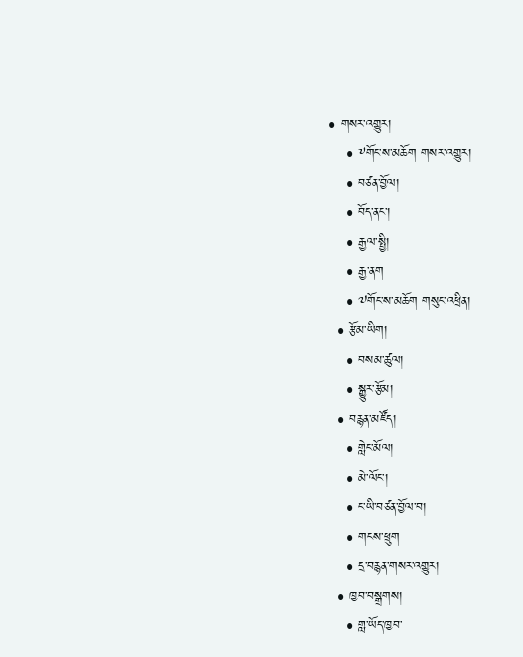• གསར་འགྱུར།
    • ༸གོང་ས་མཆོག གསར་འགྱུར།
    • བཙན་བྱོལ།
    • བོད་ནང་།
    • རྒྱལ་སྤྱི།
    • རྒྱ་ནག
    • ༧གོང་ས་མཆོག གསུང་འཕྲིན།
  • རྩོམ་ཡིག།
    • བསམ་ཚུལ།
    • སྒྱུར་རྩོམ།
  • བརྙན་མཛོད།
    • གླེང་མོལ།
    • མེ་ལོང་།
    • ང་ཡི་བཙན་བྱོལ་བ།
    • གངས་ཕྲུག
    • དྲ་བརྙན་གསར་འགྱུར།
  • ཁྱབ་བསྒྲགས།
    • གླ་ཡོད་ཁྱབ་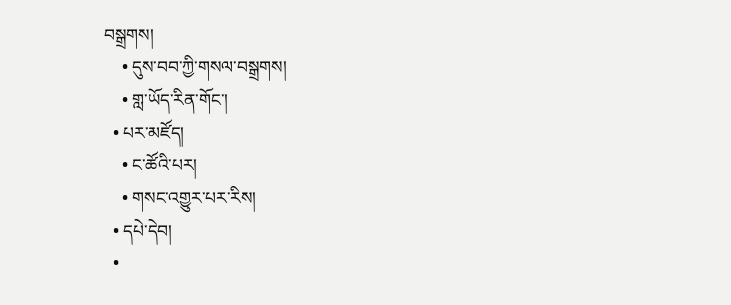བསྒྲགས།
    • དུས་བབ་ཀྱི་གསལ་བསྒྲགས།
    • གླ་ཡོད་རིན་གོང་།
  • པར་མཛོད།
    • ང་ཚོའི་པར།
    • གསང་འགྱུར་པར་རིས།
  • དཔེ་དེབ།
  •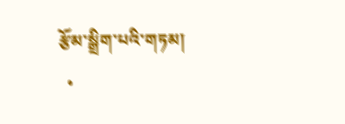རྩོམ་སྒྲིག་པའི་གཏམ།
  •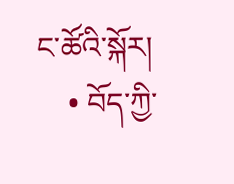ང་ཚོའི་སྐོར།
    • བོད་ཀྱི་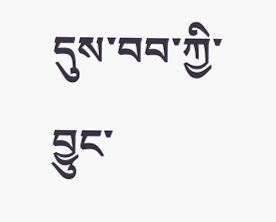དུས་བབ་ཀྱི་བྱུང་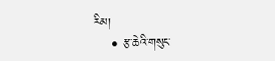རིམ།
    • རྩ་ཆེའི་གསུང་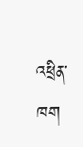འཕྲིན་ཁག